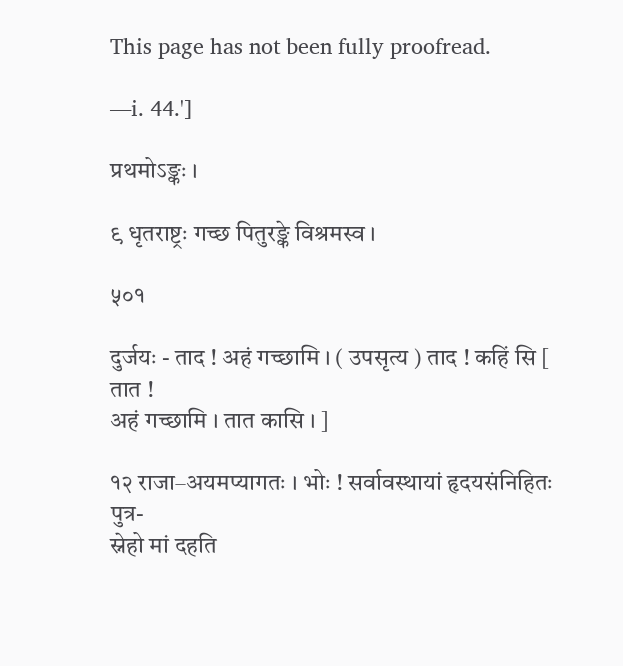This page has not been fully proofread.

―i. 44.']

प्रथमोऽङ्कः ।

९ धृतराष्ट्रः गच्छ पितुरङ्के विश्रमस्व ।

५०१

दुर्जयः - ताद ! अहं गच्छामि । ( उपसृत्य ) ताद ! कहिं सि [ तात !
अहं गच्छामि । तात कासि । ]

१२ राजा–अयमप्यागतः । भोः ! सर्वावस्थायां हृदयसंनिहितः पुत्र-
स्नेहो मां दहति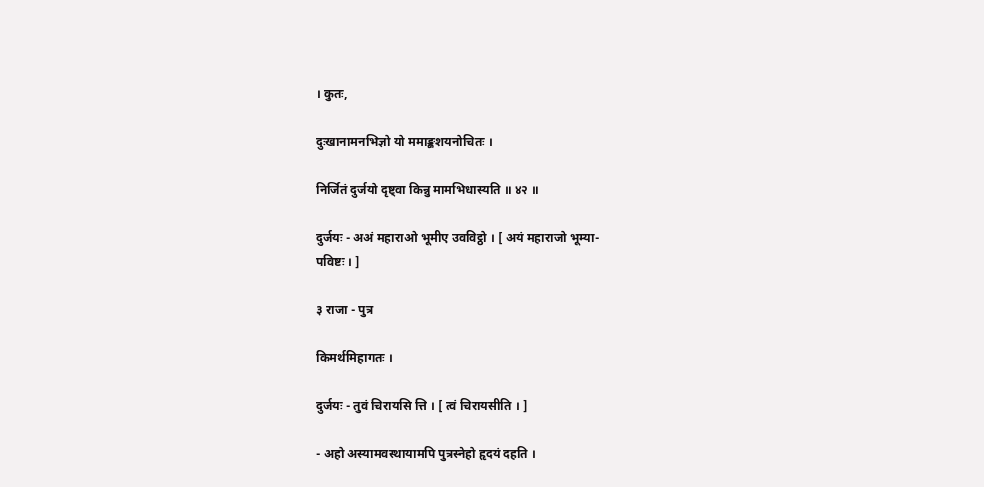। कुतः,

दुःखानामनभिज्ञो यो ममाङ्कशयनोचितः ।

निर्जितं दुर्जयो दृष्ट्वा किन्नु मामभिधास्यति ॥ ४२ ॥

दुर्जयः - अअं महाराओ भूमीए उवविट्ठो । [ अयं महाराजो भूम्या-
पविष्टः । ]

३ राजा - पुत्र

किमर्थमिहागतः ।

दुर्जयः - तुवं चिरायसि त्ति । [ त्वं चिरायसीति । ]

- अहो अस्यामवस्थायामपि पुत्रस्नेहो हृदयं दहति ।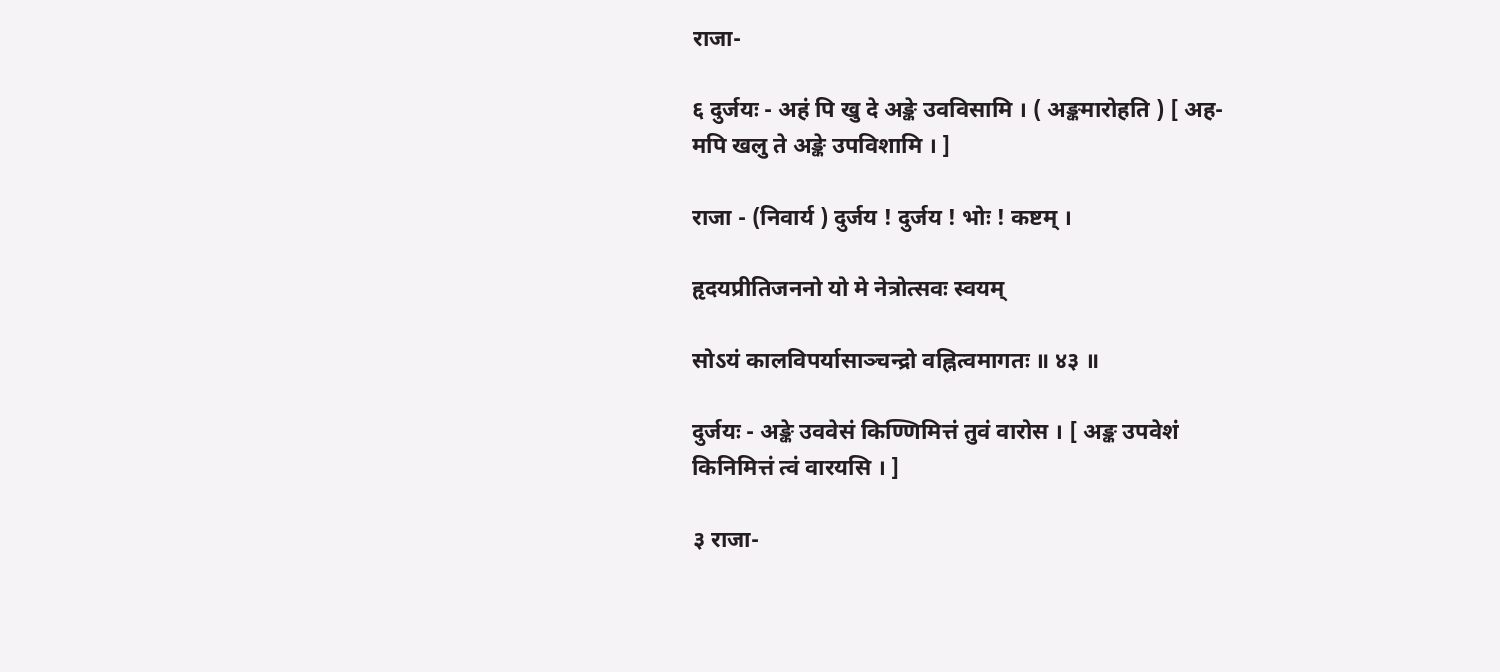राजा-

६ दुर्जयः - अहं पि खु दे अङ्के उवविसामि । ( अङ्कमारोहति ) [ अह-
मपि खलु ते अङ्के उपविशामि । ]

राजा - (निवार्य ) दुर्जय ! दुर्जय ! भोः ! कष्टम् ।

हृदयप्रीतिजननो यो मे नेत्रोत्सवः स्वयम्

सोऽयं कालविपर्यासाञ्चन्द्रो वह्नित्वमागतः ॥ ४३ ॥

दुर्जयः - अङ्के उववेसं किण्णिमित्तं तुवं वारोस । [ अङ्क उपवेशं
किनिमित्तं त्वं वारयसि । ]

३ राजा-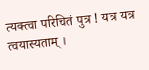त्यक्त्वा परिचितं पुत्र ! यत्र यत्र त्वयास्यताम् ।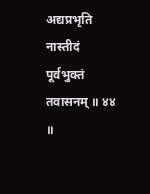अद्यप्रभृति नास्तीदं पूर्वभुक्तं तवासनम् ॥ ४४ ॥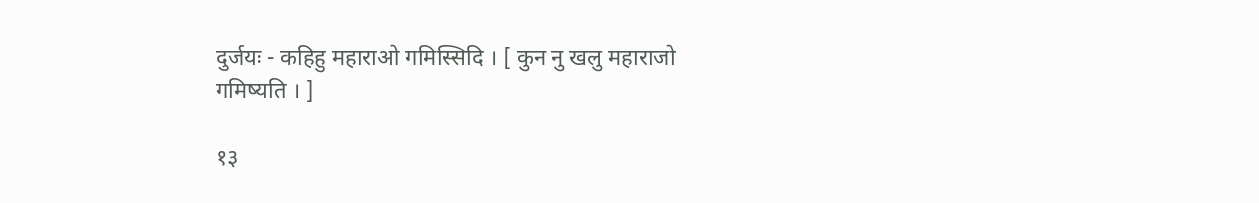दुर्जयः - कहिहु महाराओ गमिस्सिदि । [ कुन नु खलु महाराजो
गमिष्यति । ]

१३